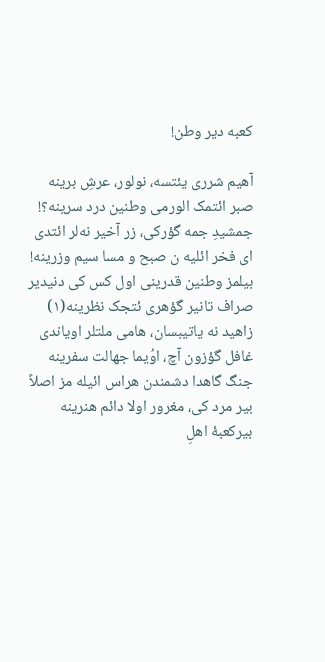کعبه دیر وطن!

آهیم شرری یئتسه، نولور، عرشِ برینه
صبر ائتمک الورمی وطنین درد سرینه؟!
جمشیدِ جمه گؤرکی، زر آخیر نه‌لر ائتدی
ای فخر ائلیه ن صبح و مسا سیم وزرینه!
بیلمز وطنین قدرینی اول کس کی دنیدیر
صراف تانیر گؤهری ئتجک نظرینه(١)
زاهید نه یاتیبسان، هامی ملتلر اویاندی
غافل گؤزون آچ، اوُیما جهالت سفرینه
جنگ گاهدا دشمندن هراس ائیله مز اصلاً
بیر مرد کی، مغرور اولا دائم هنرینه
بیرکعبهٔ اهلِ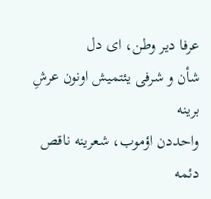عرفا دیر وطن، ای دل
شأن و شرفی یئتمیش اونون عرشِ برینه
واحددن اؤموب، شعرینه ناقص دئمه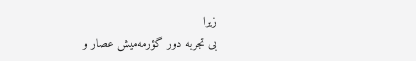زیرا
بی تجربه دور گؤرمه‌میش عصار و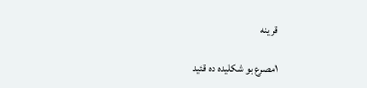قرینه

١مصرع بو شکلیده ده قئید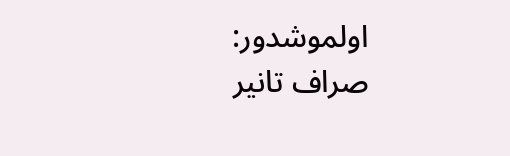اولموشدور:
صراف تانیر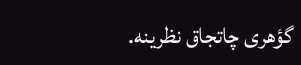گؤهری چاتجاق نظرینه.